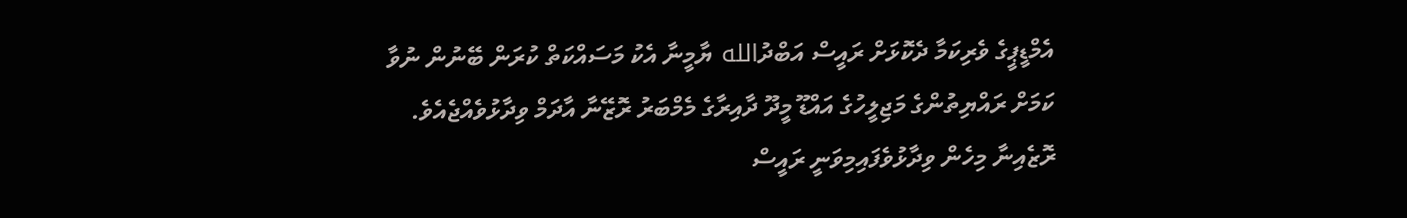އެމްޑީޕީގެ ވެރިކަމާ ދެކޮޅަށް ރައީސް އަބްދުالله ޔާމީނާ އެކު މަސައްކަތް ކުރަން ބޭނުން ނުވާ ކަމަށް ރައްޔިތުންގެ މަޖިލީހުގެ އައްޑޫ މީދޫ ދާއިރާގެ މެމްބަރު ރޮޒޭނާ އާދަމް ވިދާޅުވެއްޖެއެވެ.
ރޮޒެއިނާ މިހެން ވިދާޅުވެފައިމިވަނީ ރައީސް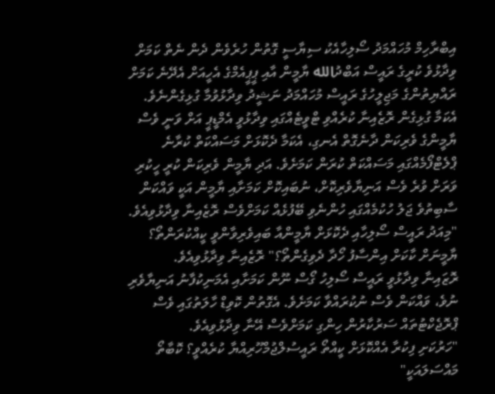އިބްރާހިމް މުހައްމަދު ސޯލިހާއެކު ސިޔާސީ ގޮތުން ހުރެވެން ދެން ނެތް ކަމަށް ވިދާޅުވެ ކުރީގެ ރައީސް އަބްދުالله ޔާމީން އާއި ޕީޕީއެމްގެ އެހީއަށް އެދޭނެ ކަމަށް ރައްޔިތުންގެ މަޖިލީހުގެ ރައީސް މުހައްމަދު ނަޝީދު ވިދާޅުވުމާ ގުޅިގެންނެވެ.
އެކަމާ ގުޅިގެން ރޮޒެއިނާ ކުރެއްވި ޓްވީޓެއްގައި ވިދާޅުވީ އެމްޑީޕީ އަށް ވަނީ ވެސް ޔާމީންގެ ވެރިކަން ދާނެގޮތް އެނގި، އެކަމާ ދެކޮޅަށް މަސައްކަތް ކުރާނެ ޕްލެޓްފޯމެއްގައި މަސައްކަތް ކުރަން ކަމަށެވެ. އަދި ޔާމީން ވެރިކަން ކުރީ ހީކުރި ވަރަށް ވުރެ ވެސް އަނިޔާވެރިކޮށް، ނުބައިކޮށް ކަމަށާއި ޔާމީން އަކީ ވައްކަން ސާބިތުވެ ޖަލު ހުކުމެއްގައި ހުންނެވި ބޭފުޅެއް ކަމަށްވެސް ރޮޒެއިނާ ވިދާޅުވިއެވެ.
"މިއަދު ރައީސް ސޯލިހާއި ދެކޮޅަށް ޔާމީންއާ ބައިވެރިވާންވީ ކީއްކުރަންތޯ؟ ޔާމީނަށް ކާކަށް އިންސާފު ހޯދާ ދެވިގެންތޯ؟" ރޮޒެއިނާ ވިދާޅުވިއެވެ.
ރޮޒައިނާ ވިދާޅުވީ ރައީސް ސޯލިހު ގޯސް ނޫން ކަމަށާއި އެމަނިކުފާނު އަނިޔާވެރި ނުވެ، ވައްކަން ވެސް ނުކުރައްވާ ކަމަށެވެ. އެގޮތުން ކޮވިޑް ހާލަތުގައި ވެސް ޕްރޮޖެކްޓުތައް ސަރުކާރުން ހިންގި ކަމަށްވެސް އޭނާ ވިދާޅުވިއެވެ.
"ހަރުކަށި ފިކުރާ އެއްކޮޅަށް ކީއްތޯ ރައީސުލްޖުމްހޫރިއްޔާ ކުރެއްވީ؟ ކޮބާތޯ މައްސަލައަކީ"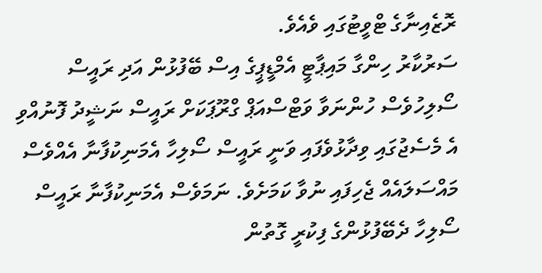ރޮޒެއިނާގެ ޓްވީޓުގައި ވެއެވެ.
ސަރުކާރު ހިންގާ މައިޕާޓީ އެމްޑީޕީގެ އިސް ބޭފުޅުން އަދި ރައީސް ސޯލިހުވެސް ހުންނަވާ ވަޓްސްއަޕް ގްރޫޕަކަށް ރައީސް ނަޝީދު ފޮނުއްވި އެ މެސެޖުގައި ވިދާޅުވެފައި ވަނީ ރައީސް ސޯލިހާ އެމަނިކުފާނާ އެއްވެސް މައްސަލައެއް ޖެހިފައި ނުވާ ކަމަށެވެ. ނަމަވެސް އެމަނިކުފާނާ ރައީސް ސޯލިހާ ދެބޭފުޅުންގެ ފިކުރީ ގޮތުން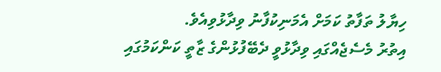ހިޔާލު ތަފާތު ކަމަށް އެމަނިކުފާނު ވިދާޅުވިއެވެ.
އިތުރު މެސެޖެއްގައި ވިދާޅުވީ ދެބޭފުޅުންގެ ޒާތީ ކަންކަމުގައި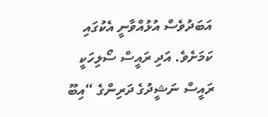އަބަދުވެސް އުޅުއްވާނީ އެކުގައި ކަމަށެވެ. އަދި ރައީސް ސޯލިހަކީ ރައީސް ނަޝީދުގެ ދަރިންގެ “އިބޫ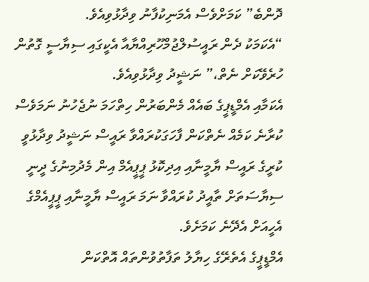ދޮންބެ” ކަމަށްވެސް އެމަނިކުފާނު ވިދާޅުވިއެވެ.
“އެކަމަކު ދެން ރައީސުލްޖުމްހޫރިއްޔާއާ އެކީގައި ސިޔާސީ ގޮތުން ހުރެވޭކަށް ނެތް،” ނަޝީދު ވިދާޅުވިއެވެ.
އެކަމާއި އެމްޑީޕީގެ ބައެއް މެންބަރުން ހިތްހަމަ ނުޖެހުނު ނަމަވެސް ކުރާނެ ކަމެއް ނެތްކަން ފާހަގަކުރައްވާ ރައީސް ނަޝީދު ވިދާޅުވީ ކުރީގެ ރައީސް ޔާމީނާއި އިދިކޮޅު ޕީޕީއެމް އިން މެދުމިނުގެ ދީނީ ސިޔާސަތަށް ތާއީދު ކުރައްވާ ނަމަ ރައީސް ޔާމީނާއި ޕީޕީއެމްގެ އެހީއަށް އެދޭނެ ކަމަށެވެ.
އެމްޑީޕީގެ އެތެރޭގެ ހިޔާލު ތަފާތުވުންތައް އޮތްކަން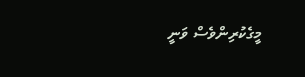މީގެކުރިންވެސް ވަނީ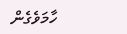ހާމަވެގެން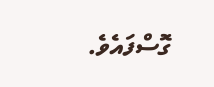ގޮސްފައެވެ.